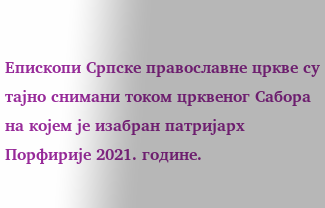Епископи Српске православне цркве су тајно снимани током црквеног Сабора на којем је изабран патријарх Порфирије 2021. године.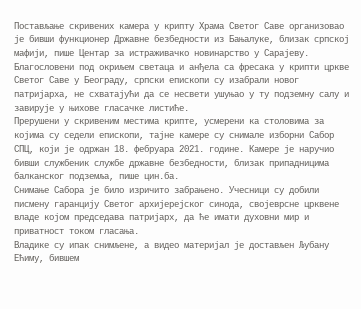Постављање скривених камера у крипту Храма Светог Саве организовао је бивши функционер Државне безбедности из Бањалуке, близак српској мафији, пише Центар за истраживачко новинарство у Сарајеву.
Благословени под окриљем светаца и анђела са фресака у крипти цркве Светог Саве у Београду, српски епископи су изабрали новог патријарха, не схватајући да се несвети ушуњао у ту подземну салу и завирује у њихове гласачке листиће.
Прерушени у скривеним местима крипте, усмерени ка столовима за којима су седели епископи, тајне камере су снимале изборни Сабор СПЦ, који је одржан 18. фебруара 2021. године. Камере је наручио бивши службеник службе државне безбедности, близак припадницима балканског подземља, пише цин.ба.
Снимање Сабора је било изричито забрањено. Учесници су добили писмену гаранцију Светог архијерејског синода, својеврсне црквене владе којом председава патријарх, да ће имати духовни мир и приватност током гласања.
Владике су ипак снимљене, а видео материјал је достављен Љубану Ећиму, бившем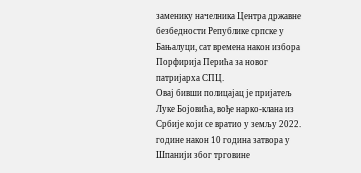заменику начелника Центра државне безбедности Републике српске у Бањалуци, сат времена након избора Порфирија Перића за новог патријарха СПЦ.
Овај бивши полицајац је пријатељ Луке Бојовића, вође нарко-клана из Србије који се вратио у земљу 2022. године након 10 година затвора у Шпанији због трговине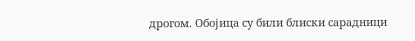дрогом. Обојица су били блиски сарадници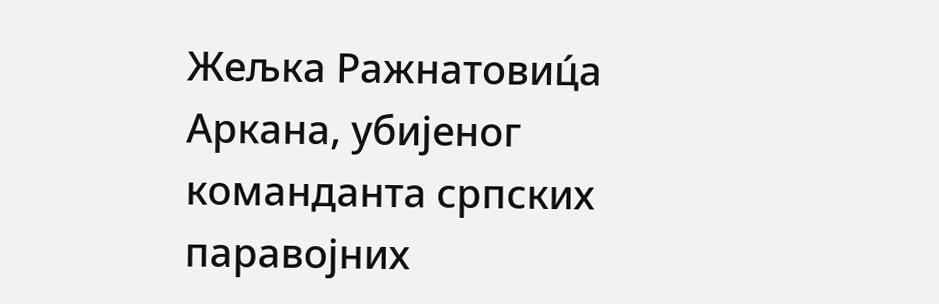Жељка Ражнатовиц́а Аркана, убијеног команданта српских паравојних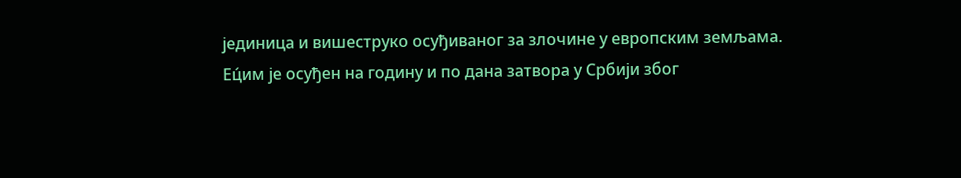јединица и вишеструко осуђиваног за злочине у европским земљама.
Ец́им је осуђен на годину и по дана затвора у Србији због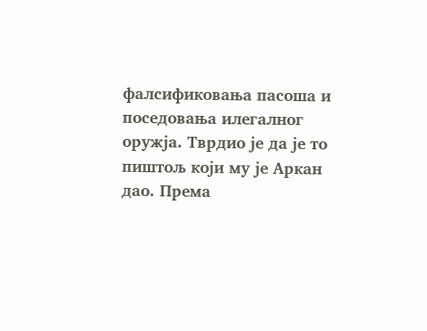фалсификовања пасоша и поседовања илегалног оружја. Тврдио је да је то пиштољ који му је Аркан дао. Према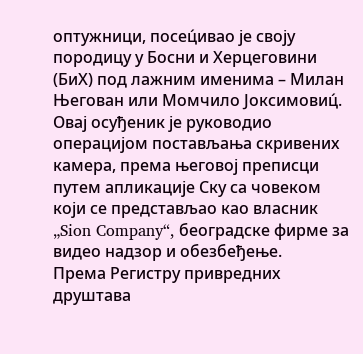оптужници, посец́ивао је своју породицу у Босни и Херцеговини (БиХ) под лажним именима – Милан Његован или Момчило Јоксимовиц́.
Овај осуђеник је руководио операцијом постављања скривених камера, према његовој преписци путем апликације Скy са човеком који се представљао као власник „Sion Company“, београдске фирме за видео надзор и обезбеђење.
Према Регистру привредних друштава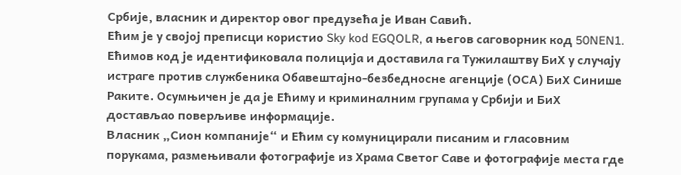Србије, власник и директор овог предузећа је Иван Савић.
Ећим је у својој преписци користио Sky kod EGQOLR, а његов саговорник код 50NEN1. Ећимов код је идентификовала полиција и доставила га Тужилаштву БиХ у случају истраге против службеника Обавештајно-безбедносне агенције (ОСА) БиХ Синише Раките. Осумњичен је да је Ећиму и криминалним групама у Србији и БиХ достављао поверљиве информације.
Власник „Сион компаније“ и Ећим су комуницирали писаним и гласовним порукама, размењивали фотографије из Храма Светог Саве и фотографије места где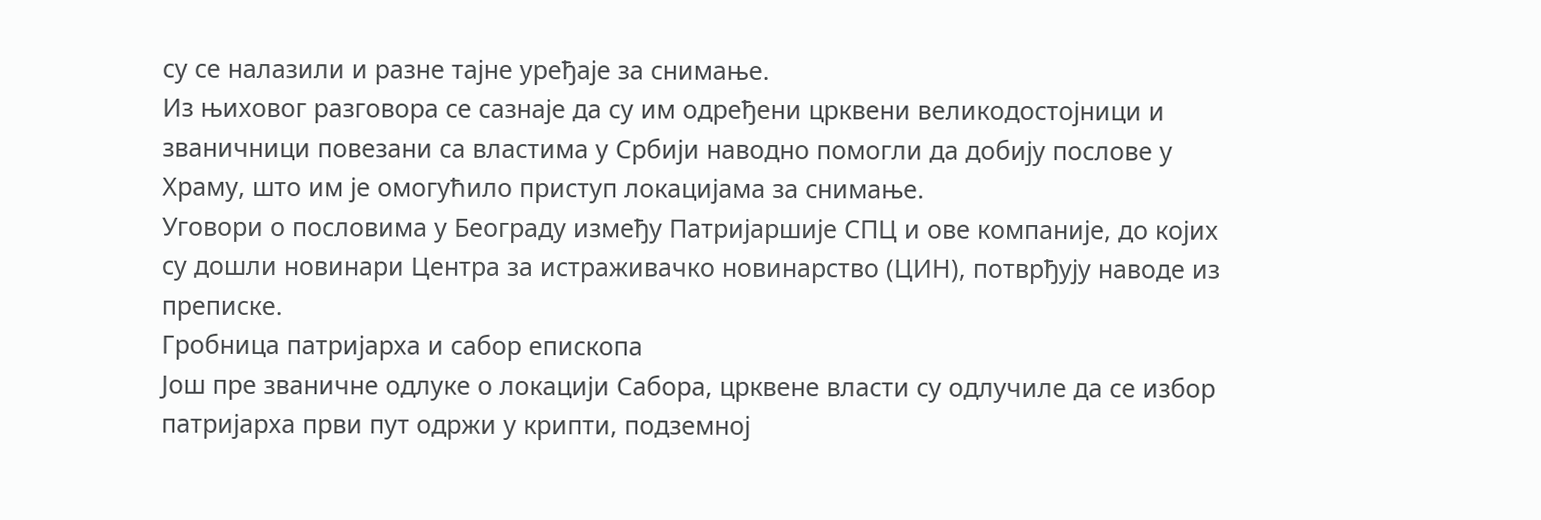су се налазили и разне тајне уређаје за снимање.
Из њиховог разговора се сазнаје да су им одређени црквени великодостојници и званичници повезани са властима у Србији наводно помогли да добију послове у Храму, што им је омогућило приступ локацијама за снимање.
Уговори о пословима у Београду између Патријаршије СПЦ и ове компаније, до којих су дошли новинари Центра за истраживачко новинарство (ЦИН), потврђују наводе из преписке.
Гробница патријарха и сабор епископа
Још пре званичне одлуке о локацији Сабора, црквене власти су одлучиле да се избор патријарха први пут одржи у крипти, подземној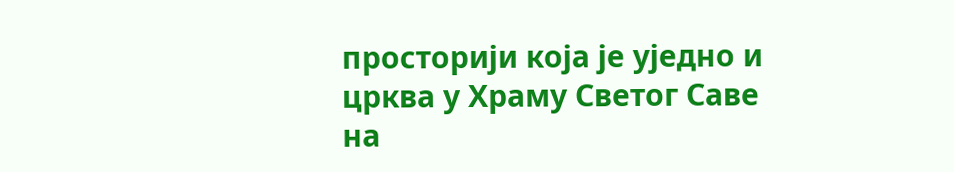просторији која је уједно и црква у Храму Светог Саве на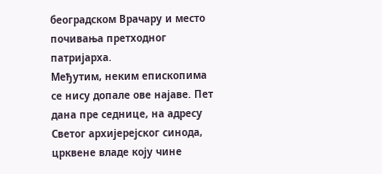београдском Врачару и место почивања претходног патријарха.
Међутим, неким епископима се нису допале ове најаве. Пет дана пре седнице, на адресу Светог архијерејског синода, црквене владе коју чине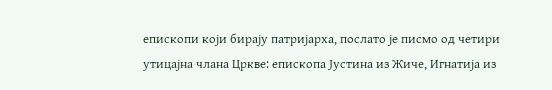епископи који бирају патријарха, послато је писмо од четири утицајна члана Цркве: епископа Јустина из Жиче, Игнатија из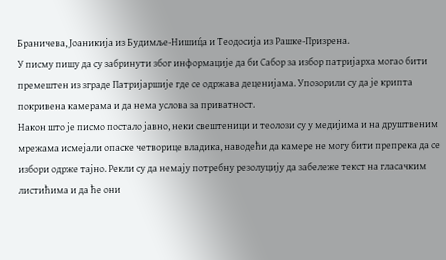Браничева, Јоаникија из Будимље-Нишиц́а и Теодосија из Рашке-Призрена.
У писму пишу да су забринути због информације да би Сабор за избор патријарха могао бити премештен из зграде Патријаршије где се одржава деценијама. Упозорили су да је крипта покривена камерама и да нема услова за приватност.
Након што је писмо постало јавно, неки свештеници и теолози су у медијима и на друштвеним мрежама исмејали опаске четворице владика, наводећи да камере не могу бити препрека да се избори одрже тајно. Рекли су да немају потребну резолуцију да забележе текст на гласачким листићима и да ће они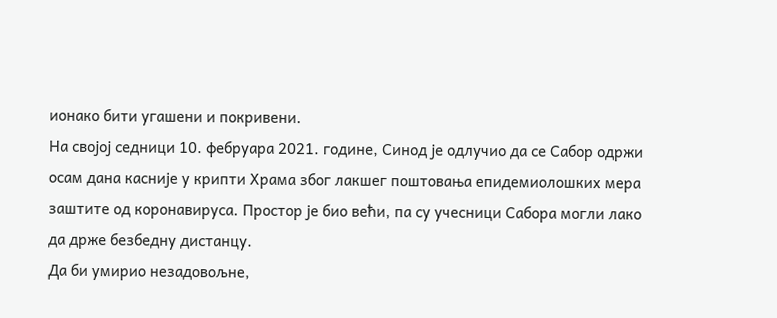ионако бити угашени и покривени.
На својој седници 10. фебруара 2021. године, Синод је одлучио да се Сабор одржи осам дана касније у крипти Храма због лакшег поштовања епидемиолошких мера заштите од коронавируса. Простор је био већи, па су учесници Сабора могли лако да држе безбедну дистанцу.
Да би умирио незадовољне,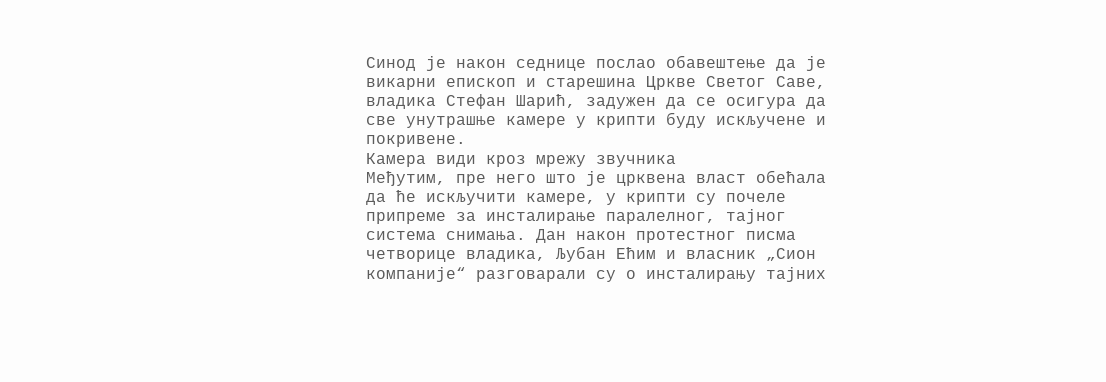Синод је након седнице послао обавештење да је викарни епископ и старешина Цркве Светог Саве, владика Стефан Шарић, задужен да се осигура да све унутрашње камере у крипти буду искључене и покривене.
Камера види кроз мрежу звучника
Међутим, пре него што је црквена власт обећала да ће искључити камере, у крипти су почеле припреме за инсталирање паралелног, тајног система снимања. Дан након протестног писма четворице владика, Љубан Ећим и власник „Сион компаније“ разговарали су о инсталирању тајних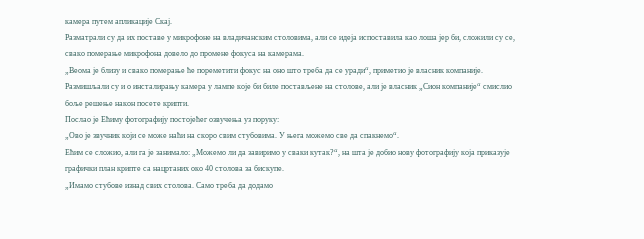камера путем апликације Скај.
Разматрали су да их поставе у микрофоне на владичанским столовима, али се идеја испоставила као лоша јер би, сложили су се, свако померање микрофона довело до промене фокуса на камерама.
„Веома је близу и свако померање ће пореметити фокус на оно што треба да се уради“, приметио је власник компаније.
Размишљали су и о инсталирању камера у лампе које би биле постављене на столове, али је власник „Сион компаније“ смислио боље решење након посете крипти.
Послао је Ећиму фотографију постојећег озвучења уз поруку:
„Ово је звучник који се може наћи на скоро свим стубовима. У њега можемо све да спакнемо“.
Ећим се сложио, али га је занимало: „Можемо ли да завиримо у сваки кутак?“, на шта је добио нову фотографију која приказује графички план крипте са нацртаних око 40 столова за бискупе.
„Имамо стубове изнад свих столова. Само треба да додамо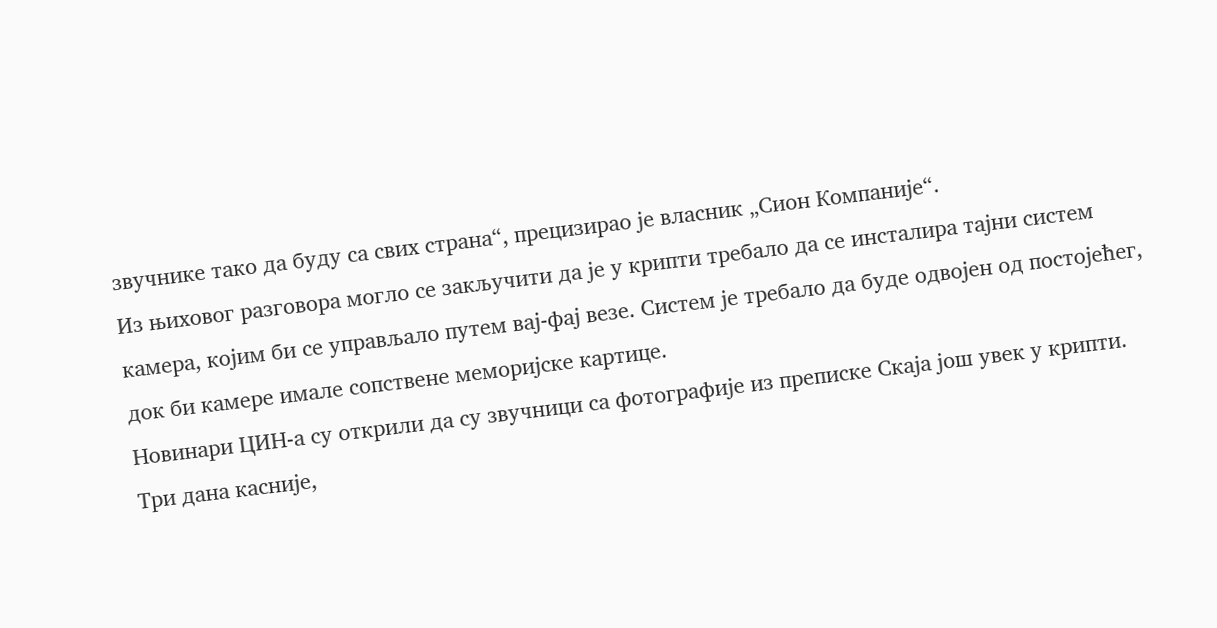звучнике тако да буду са свих страна“, прецизирао је власник „Сион Компаније“.
Из њиховог разговора могло се закључити да је у крипти требало да се инсталира тајни систем камера, којим би се управљало путем вај-фај везе. Систем је требало да буде одвојен од постојећег, док би камере имале сопствене меморијске картице.
Новинари ЦИН-а су открили да су звучници са фотографије из преписке Скаја још увек у крипти.
Три дана касније,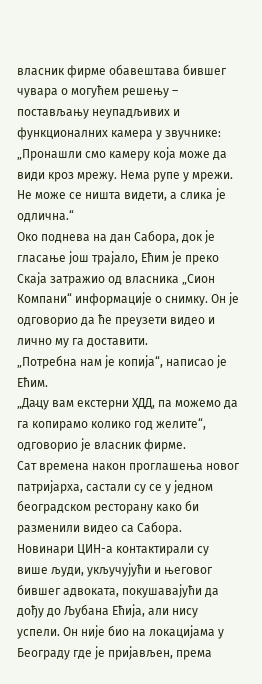власник фирме обавештава бившег чувара о могућем решењу – постављању неупадљивих и функционалних камера у звучнике:
„Пронашли смо камеру која може да види кроз мрежу. Нема рупе у мрежи. Не може се ништа видети, а слика је одлична.“
Око поднева на дан Сабора, док је гласање још трајало, Ећим је преко Скаја затражио од власника „Сион Компани“ информације о снимку. Он је одговорио да ће преузети видео и лично му га доставити.
„Потребна нам је копија“, написао је Ећим.
„Дац́у вам екстерни ХДД, па можемо да га копирамо колико год желите“, одговорио је власник фирме.
Сат времена након проглашења новог патријарха, састали су се у једном београдском ресторану како би разменили видео са Сабора.
Новинари ЦИН-а контактирали су више људи, укључујући и његовог бившег адвоката, покушавајући да дођу до Љубана Ећија, али нису успели. Он није био на локацијама у Београду где је пријављен, према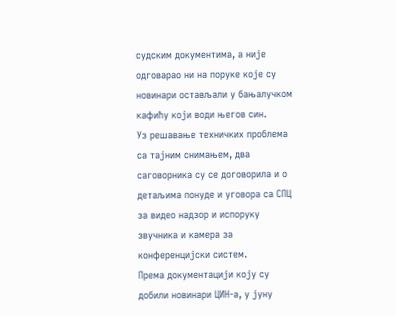судским документима, а није одговарао ни на поруке које су новинари остављали у бањалучком кафићу који води његов син.
Уз решавање техничких проблема са тајним снимањем, два саговорника су се договорила и о детаљима понуде и уговора са СПЦ за видео надзор и испоруку звучника и камера за конференцијски систем.
Према документацији коју су добили новинари ЦИН-а, у јуну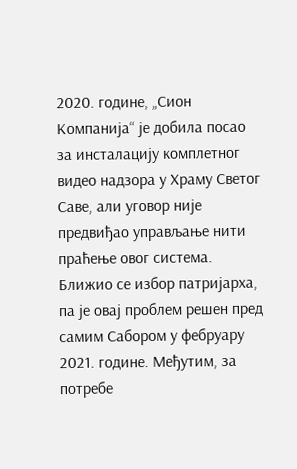2020. године, „Сион Компанија“ је добила посао за инсталацију комплетног видео надзора у Храму Светог Саве, али уговор није предвиђао управљање нити праћење овог система.
Ближио се избор патријарха, па је овај проблем решен пред самим Сабором у фебруару 2021. године. Међутим, за потребе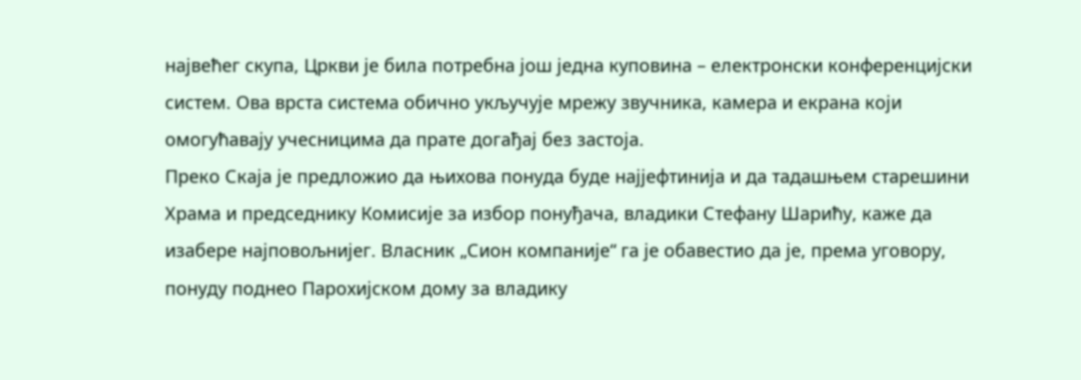највећег скупа, Цркви је била потребна још једна куповина – електронски конференцијски систем. Ова врста система обично укључује мрежу звучника, камера и екрана који омогућавају учесницима да прате догађај без застоја.
Преко Скаја је предложио да њихова понуда буде најјефтинија и да тадашњем старешини Храма и председнику Комисије за избор понуђача, владики Стефану Шарићу, каже да изабере најповољнијег. Власник „Сион компаније“ га је обавестио да је, према уговору, понуду поднео Парохијском дому за владику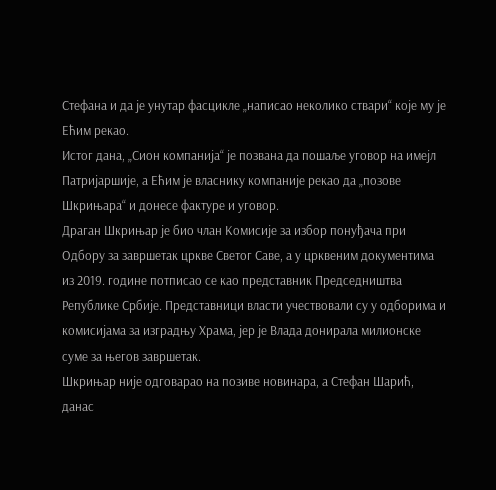Стефана и да је унутар фасцикле „написао неколико ствари“ које му је Ећим рекао.
Истог дана, „Сион компанија“ је позвана да пошаље уговор на имејл Патријаршије, а Ећим је власнику компаније рекао да „позове Шкрињара“ и донесе фактуре и уговор.
Драган Шкрињар је био члан Комисије за избор понуђача при Одбору за завршетак цркве Светог Саве, а у црквеним документима из 2019. године потписао се као представник Председништва Републике Србије. Представници власти учествовали су у одборима и комисијама за изградњу Храма, јер је Влада донирала милионске суме за његов завршетак.
Шкрињар није одговарао на позиве новинара, а Стефан Шарић, данас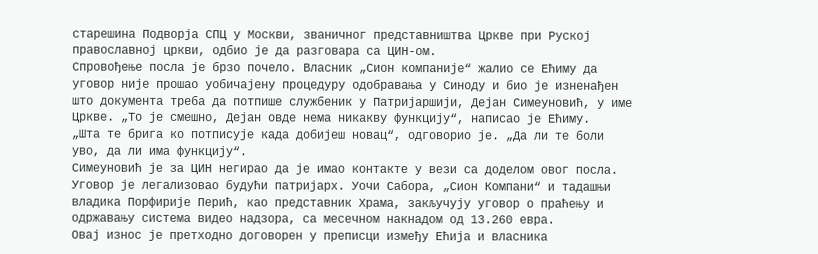старешина Подворја СПЦ у Москви, званичног представништва Цркве при Руској православној цркви, одбио је да разговара са ЦИН-ом.
Спровођење посла је брзо почело. Власник „Сион компаније“ жалио се Ећиму да уговор није прошао уобичајену процедуру одобравања у Синоду и био је изненађен што документа треба да потпише службеник у Патријаршији, Дејан Симеуновић, у име Цркве. „То је смешно, Дејан овде нема никакву функцију“, написао је Ећиму.
„Шта те брига ко потписује када добијеш новац“, одговорио је. „Да ли те боли уво, да ли има функцију“.
Симеуновић је за ЦИН негирао да је имао контакте у вези са доделом овог посла.
Уговор је легализовао будући патријарх. Уочи Сабора, „Сион Компани“ и тадашњи владика Порфирије Перић, као представник Храма, закључују уговор о праћењу и одржавању система видео надзора, са месечном накнадом од 13.260 евра.
Овај износ је претходно договорен у преписци између Ећија и власника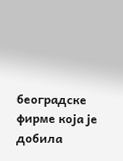београдске фирме која је добила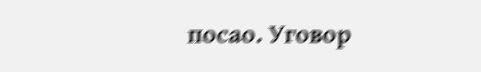посао. Уговор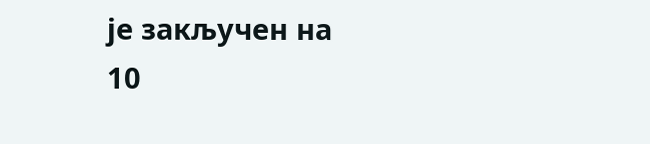је закључен на 10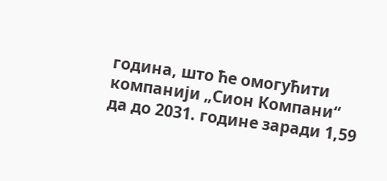година, што ће омогућити компанији „Сион Компани“ да до 2031. године заради 1,59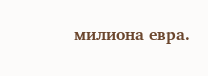милиона евра.